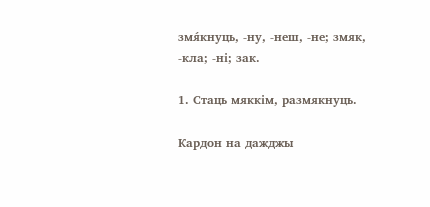змя́кнуць, -ну, -неш, -не; змяк, -кла; -ні; зак.

1. Стаць мяккім, размякнуць.

Кардон на дажджы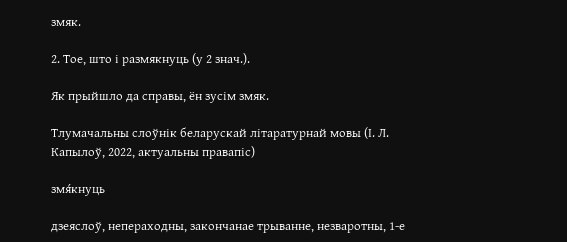змяк.

2. Тое, што і размякнуць (у 2 знач.).

Як прыйшло да справы, ён зусім змяк.

Тлумачальны слоўнік беларускай літаратурнай мовы (І. Л. Капылоў, 2022, актуальны правапіс)

змя́кнуць

дзеяслоў, непераходны, закончанае трыванне, незваротны, 1-е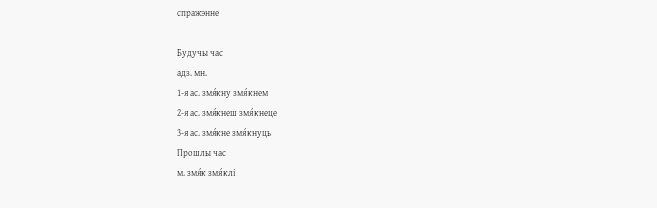спражэнне

Будучы час
адз. мн.
1-я ас. змя́кну змя́кнем
2-я ас. змя́кнеш змя́кнеце
3-я ас. змя́кне змя́кнуць
Прошлы час
м. змя́к змя́клі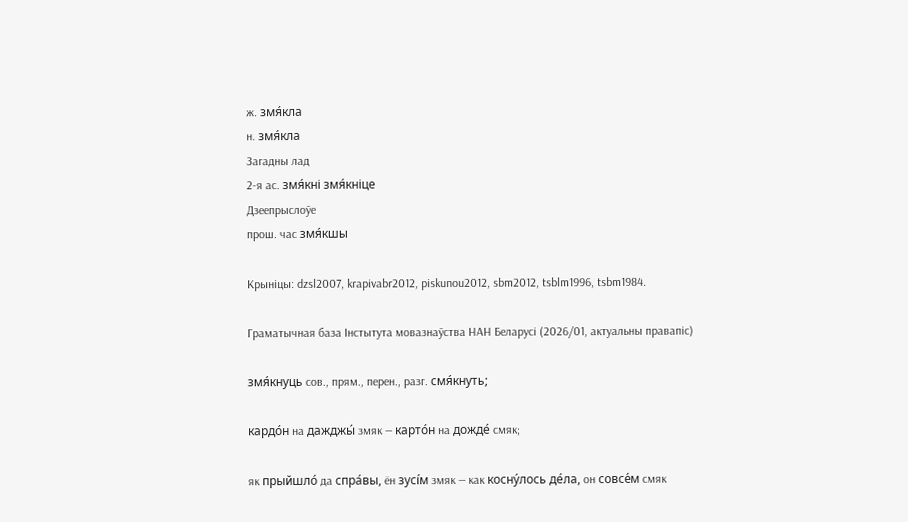ж. змя́кла
н. змя́кла
Загадны лад
2-я ас. змя́кні змя́кніце
Дзеепрыслоўе
прош. час змя́кшы

Крыніцы: dzsl2007, krapivabr2012, piskunou2012, sbm2012, tsblm1996, tsbm1984.

Граматычная база Інстытута мовазнаўства НАН Беларусі (2026/01, актуальны правапіс)

змя́кнуць сов., прям., перен., разг. смя́кнуть;

кардо́н на дажджы́ змяк — карто́н на дожде́ смяк;

як прыйшло́ да спра́вы, ён зусі́м змяк — как косну́лось де́ла, он совсе́м смяк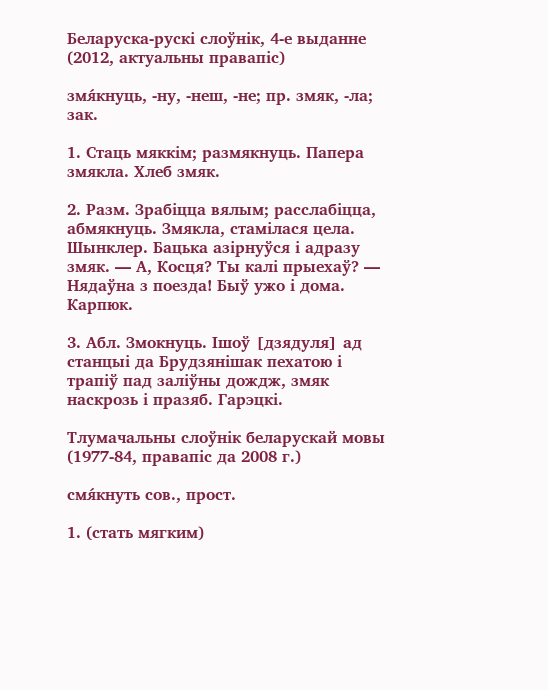Беларуска-рускі слоўнік, 4-е выданне (2012, актуальны правапіс)

змя́кнуць, ‑ну, ‑неш, ‑не; пр. змяк, ‑ла; зак.

1. Стаць мяккім; размякнуць. Папера змякла. Хлеб змяк.

2. Разм. Зрабіцца вялым; расслабіцца, абмякнуць. Змякла, стамілася цела. Шынклер. Бацька азірнуўся і адразу змяк. — А, Косця? Ты калі прыехаў? — Нядаўна з поезда! Быў ужо і дома. Карпюк.

3. Абл. Змокнуць. Ішоў [дзядуля] ад станцыі да Брудзянішак пехатою і трапіў пад заліўны дождж, змяк наскрозь і празяб. Гарэцкі.

Тлумачальны слоўнік беларускай мовы (1977-84, правапіс да 2008 г.)

смя́кнуть сов., прост.

1. (стать мягким)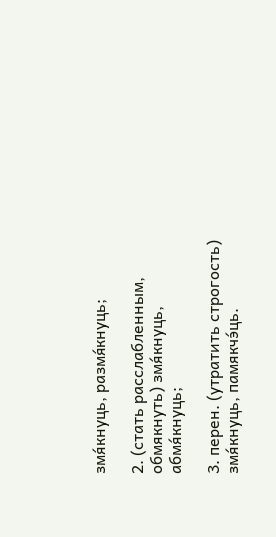змя́кнуць, размя́кнуць;

2. (стать расслабленным, обмякнуть) змя́кнуць, абмя́кнуць;

3. перен. (утратить строгость) змя́кнуць, памякчэ́ць.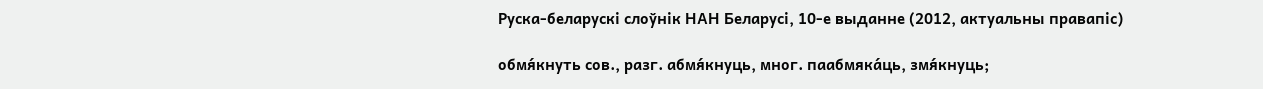Руска-беларускі слоўнік НАН Беларусі, 10-е выданне (2012, актуальны правапіс)

обмя́кнуть сов., разг. абмя́кнуць, мног. паабмяка́ць, змя́кнуць;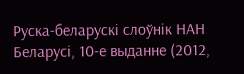Руска-беларускі слоўнік НАН Беларусі, 10-е выданне (2012,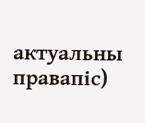актуальны правапіс)